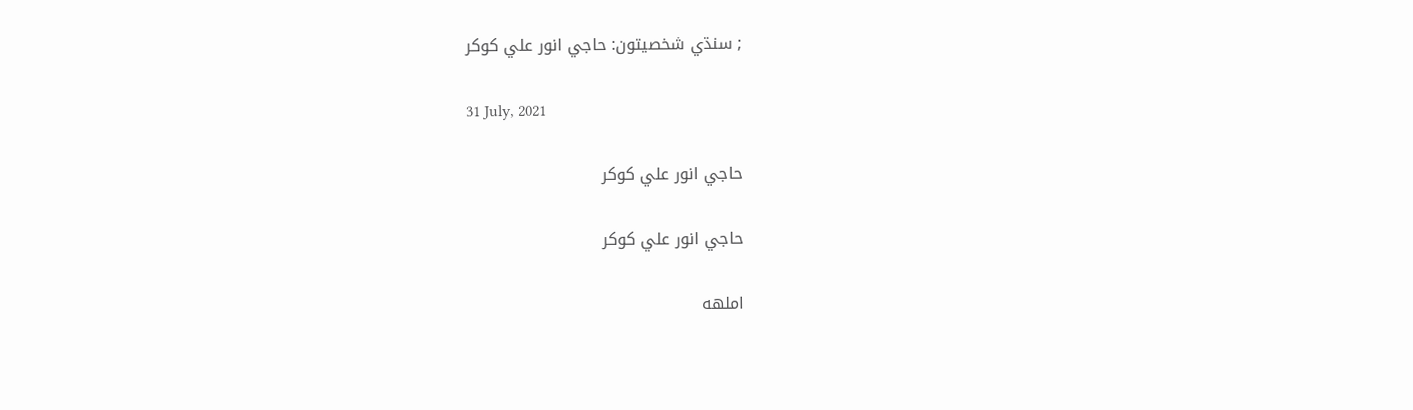; سنڌي شخصيتون: حاجي انور علي کوکر

31 July, 2021

حاجي انور علي کوکر

حاجي انور علي کوکر

املهه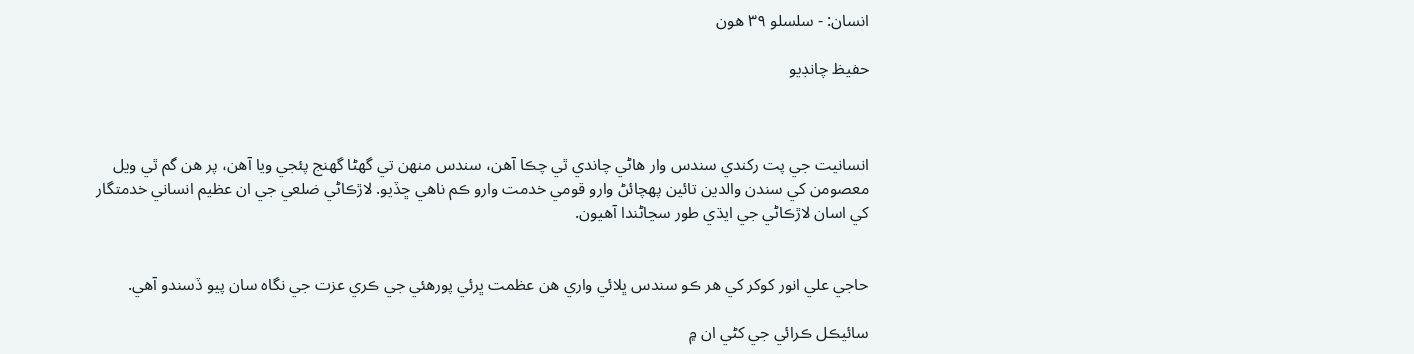انسان: - سلسلو ۳۹ هون

حفيظ چانڊيو



انسانيت جي پت رکندي سندس وار هاڻي چاندي ٿي چڪا آهن، سندس منهن تي گهڻا گهنج پئجي ويا آهن، پر هن گم ٿي ويل معصومن کي سندن والدين تائين پهچائڻ وارو قومي خدمت وارو ڪم ناهي ڇڏيو. لاڙڪاڻي ضلعي جي ان عظيم انساني خدمتگار کي اسان لاڙڪاڻي جي ايڌي طور سڃاڻندا آهيون.


حاجي علي انور کوکر کي هر ڪو سندس ڀلائي واري هن عظمت ڀرئي پورهئي جي ڪري عزت جي نگاه سان پيو ڏسندو آهي.

سائيڪل ڪرائي جي کڻي ان ۾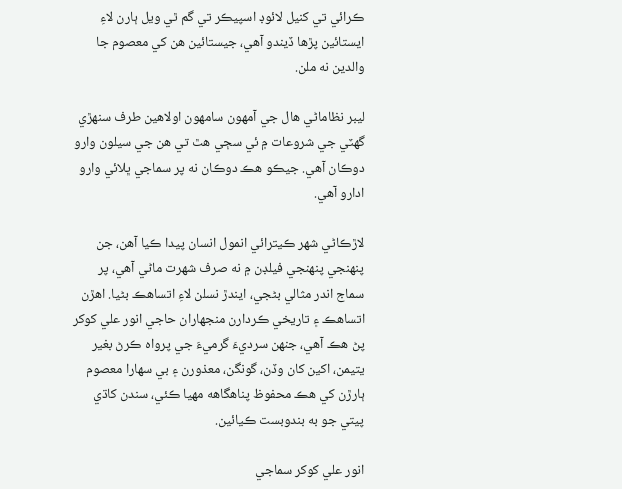ڪرائي تي کنيل لائوڊ اسپيڪر تي گم ٿي ويل ٻارن لاءِ ايستائين پڙها ڏيندو آهي، جيستائين هن کي معصوم جا والدين نه ملن.

ليبر نظاماڻي هال جي آمهون سامهون اولاهين طرف سنهڙي گهٽي جي شروعات ۾ ئي سڄي هٿ تي هن جي سيلون وارو دوڪان آهي. جيڪو هڪ دوڪان نه پر سماجي ڀلائي وارو ادارو آهي.

لاڙڪاڻي شهر ڪيترائي انمول انسان پيدا ڪيا آهن، جن پنهنجي پنهنجي فيلڊن ۾ نه صرف شهرت ماڻي آهي، پر سماج اندر مثالي بڻجي، ايندڙ نسلن لاءِ اتساهڪ بڻيا. اهڙن اتساهڪ ۽ تاريخي ڪردارن منجهاران حاجي انور علي کوکر پڻ هڪ آهي، جنهن سرديءَ گرميءَ جي پرواه ڪرڻ بغير يتيمن، اکين کان وڏن، گونگن، معذورن ۽ بي سهارا معصوم ٻارڙن کي هڪ محفوظ پناهگاهه مهيا ڪئي، سندن کاڌي پيتي جو به بندوبست ڪيائين.

انور علي کوکر سماجي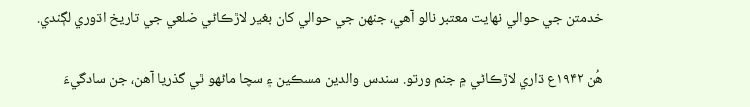خدمتن جي حوالي نهايت معتبر نالو آهي، جنهن جي حوالي کان بغير لاڙڪاڻي ضلعي جي تاريخ اڌوري لڳندي.

هُن ۱۹۴۲ع ڌاري لاڙڪاڻي ۾ جنم ورتو. سندس والدين مسڪين ۽ سچا ماڻهو ٿي گذريا آهن، جن سادگيءَ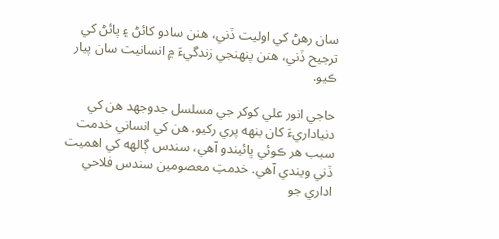سان رهڻ کي اوليت ڏني، هنن سادو کائڻ ۽ پائڻ کي ترجيح ڏني، هنن پنهنجي زندگيءَ ۾ انسانيت سان پيار ڪيو.

حاجي انور علي کوکر جي مسلسل جدوجهد هن کي دنياداريءَ کان بنهه پري رکيو. هن کي انساني خدمت سبب هر ڪوئي ڀائيندو آهي، سندس ڳالهه کي اهميت ڏني ويندي آهي. خدمتِ معصومين سندس فلاحي اداري جو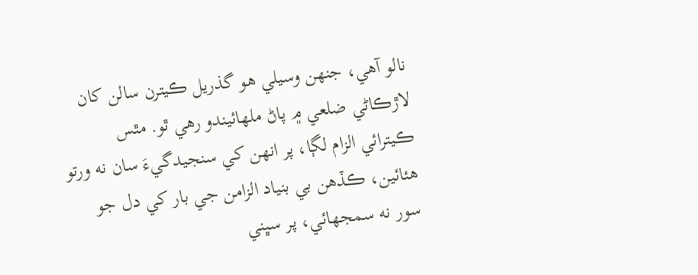نالو آهي، جنهن وسيلي هو گذريل ڪيترن سالن کان لاڙڪاڻي ضلعي ۾ پاڻ ملهائيندو رهي ٿو. مٿس ڪيترائي الزام لڳا، پر انهن کي سنجيدگيءَ سان نه ورتو هئائين، ڪڏهن بي بنياد الزامن جي بار کي دل جو سور نه سمجهائي، پر سڀني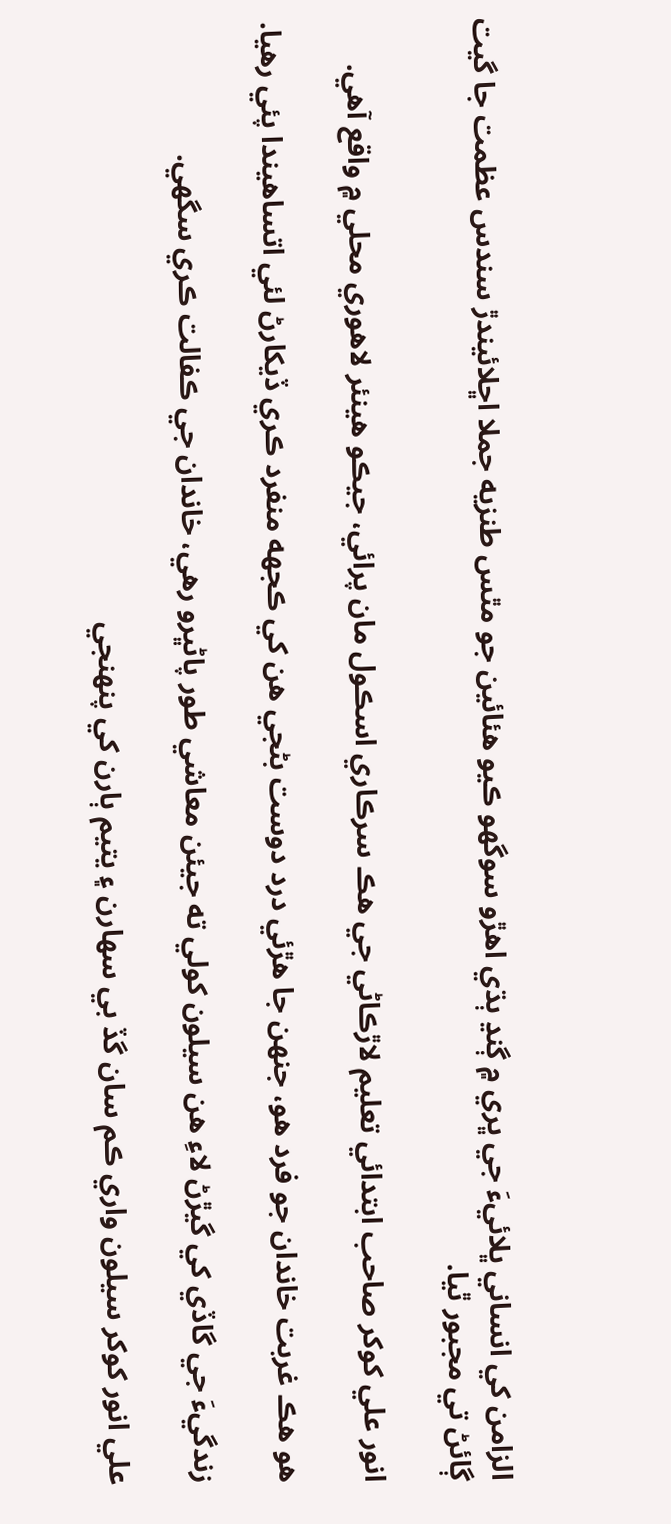الزامن کي انساني ڀلائيءَ جي ڀري ۾ ڳنڍ ٻڌي اهڙو سوگھو ڪيو هئائين جو مٿس طنزيه جملا اڇلائيندڙ سندس عظمت جا گيت ڳائڻ تي مجبور ٿيا.

انور علي کوکر صاحب ابتدائي تعليم لاڙڪاڻي جي هڪ سرڪاري اسڪول مان پرائي، جيڪو هينئر لاهوري محلي ۾ واقع آهي.

هو هڪ غربت خاندان جو فرد هو، جنهن جا هڙئي درد دوست بڻجي هن کي ڪجهه منفرد ڪري ڏيکارڻ لئي اتساهيندا پئي رهيا.

زندگيءَ جي گاڏي کي گيڙڻ لاءِ هن سيلون کولي ته جيئن معاشي طور پاڻڀرو رهي، خاندان جي ڪفالت ڪري سگهي.

علي انور کوکر سيلون واري ڪم سان گڏ بي سهارن ۽ يتيم ٻارن کي پنهنجي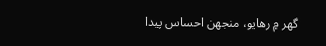گهر ۾ رهايو، منجهن احساس پيدا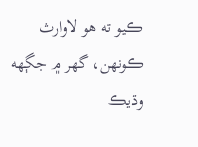ڪيو ته هو لاوارث ڪونهن، گهر ۾ جڳهه وڌيڪ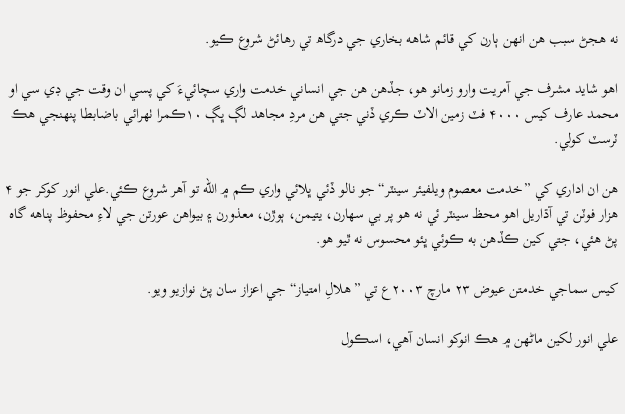نه هجڻ سبب هن انهن ٻارن کي قائم شاهه بخاري جي درگاھ تي رهائڻ شروع ڪيو.

اهو شايد مشرف جي آمريت وارو زمانو هو، جڏهن هن جي انساني خدمت واري سچائيءَ کي پسي ان وقت جي ڊي سي او محمد عارف کيس ۴۰۰۰ فٽ زمين الاٽ ڪري ڏني جتي هن مردِ مجاهد لڳ ڀڳ ۱۰ڪمرا ٺهرائي باضابطا پنهنجي هڪ ٽرسٽ کولي.

هن ان اداري کي ”خدمت معصوم ويلفيئر سينٽر“ جو نالو ڏئي ڀلائي واري ڪم ۾ الله تو آهر شروع ڪئي.علي انور کوکر جو ۴ هزار فوٽن تي آڌاريل اهو محظ سينٽر ئي نه هو پر بي سھارن، يتيمن، ٻوڙن، معذورن ۽ بيواهن عورتن جي لاءِ محفوظ پناهه گاه پڻ ھئي، جتي کين ڪڏهن به ڪوئي ڀئو محسوس نه ٿيو هو.

کيس سماجي خدمتن عيوض ۲۳ مارچ ۲۰۰۳ع تي ”هلالِ امتياز“ جي اعزاز سان پڻ نوازيو ويو.

علي انور لکين ماڻهن ۾ هڪ انوکو انسان آهي، اسڪول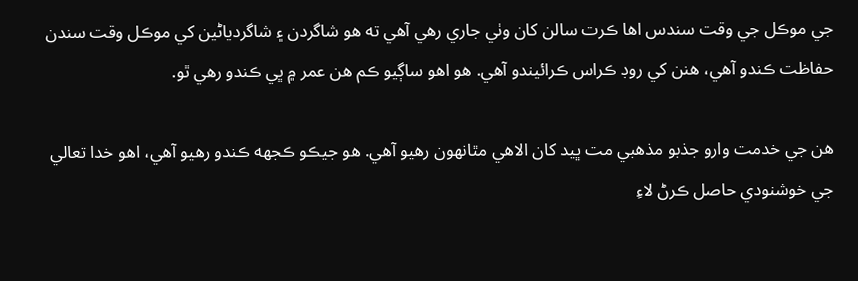جي موڪل جي وقت سندس اها ڪرت سالن کان وٺي جاري رهي آهي ته هو شاگردن ۽ شاگردياڻين کي موڪل وقت سندن حفاظت ڪندو آهي، هنن کي روڊ ڪراس ڪرائيندو آهي. هو اهو ساڳيو ڪم هن عمر ۾ ڀي ڪندو رهي ٿو.

هن جي خدمت وارو جذبو مذهبي مت ڀيد کان الاهي مٿانهون رهيو آهي. هو جيڪو ڪجهه ڪندو رهيو آهي، اهو خدا تعالي جي خوشنودي حاصل ڪرڻ لاءِ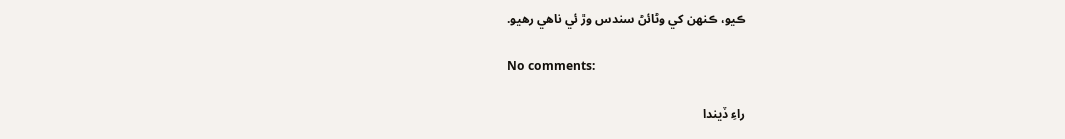ڪيو، ڪنهن کي وڻائڻ سندس وڙ ئي ناهي رهيو.

No comments:

راءِ ڏيندا